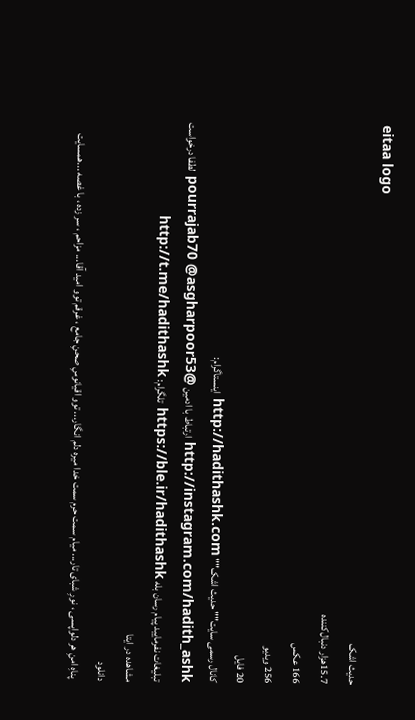eitaa logo
حدیث اشک
15.7هزار دنبال‌کننده
166 عکس
256 ویدیو
20 فایل
کانال رسمی سایت"" حدیث اشک"" http://hadithashk.com اینستاگرام: http://instagram.com/hadith_ashk ارتباط با ادمین @pourrajab70 @asgharpoor53 لطفا درخواست تبلیغات نفرمایید پیام رسان بله https://ble.ir/hadithashk تلگرام: http://t.me/hadithashk
مشاهده در ایتا
دانلود
 پناهِ امنِ هر دلواپسی ، نورِ شبای تار... میام سمت حرم سمت خدا میره دلم انگار... توو اقیانوسِ صحنِ جامع ، غرقم توو امید آقا... مزاحم ، سر زده ، با غصه ...همسایت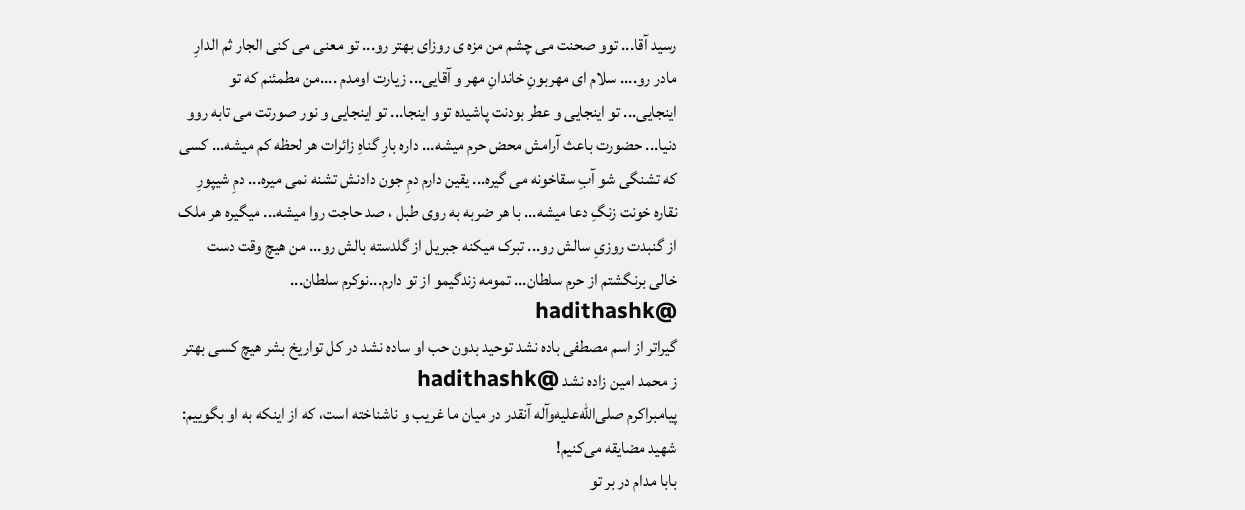رسید آقا... توو صحنت می چشم من مزه ی روزای بهتر رو... تو معنی می کنی الجار ثم الدارِ مادر رو.... سلام ای مهربونِ خاندانِ مهر و آقایی... زیارت اومدم ....من مطمئنم که تو اینجایی... تو اینجایی و عطر بودنت پاشیده توو اینجا... تو اینجایی و نور صورتت می تابه روو دنیا... حضورت باعث آرامش محض حرم میشه... داره بارِ گناهِ زائرات هر لحظه کم میشه... کسی که تشنگی شو آبِ سقاخونه می گیره... یقین دارم دمِ جون دادنش تشنه نمی میره... دمِ شیپورِ نقاره خونت زنگِ دعا میشه... با هر ضربه به روی طبل ، صد حاجت روا میشه... میگیره هر ملک از گنبدت روزیِ سالش رو... تبرک میکنه جبریل از گلدسته بالش رو... من هیچ وقت دست خالی برنگشتم از حرم سلطان... تمومه زندگیمو از تو دارم...نوکرم سلطان... @hadithashk
گیراتر از اسم مصطفی باده نشد توحید بدون حب او ساده نشد در کل تواریخ بشر هیچ کسی بهتر ز محمد امین زاده نشد @hadithashk
پیامبر‌اکرم صلی‌الله‌علیه‌وآله آنقدر در میان ما غریب و ناشناخته است، که از اینکه به او بگوییم: شهید مضایقه می‌کنیم!
بابا مدام در بر تو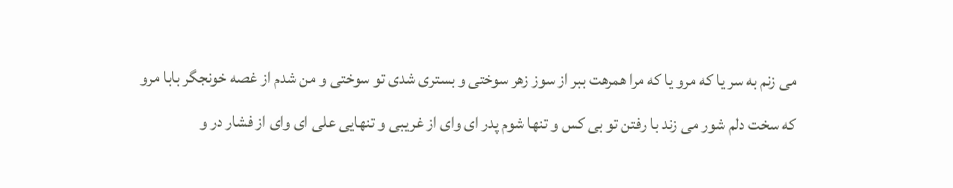می زنم به سر یا که مرو یا که مرا همرهت ببر از سوز زهر سوختی و بستری شدی تو سوختی و من شدم از غصه خونجگر بابا مرو که سخت دلم شور می زند با رفتن تو بی کس و تنها شوم پدر ای وای از غریبی و تنهایی علی ای وای از فشار در و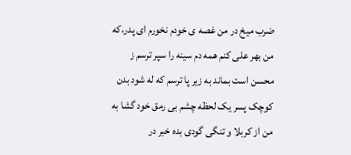ضرب میخ در من غصه ی خودم نخورم ای پدر،که من بهر علی کنم همه دم سینه را سپر ترسم ز محسن است بماند به زیر پا ترسم که له شود بدن کوچک پسر یک لحظه چشم بی رمق خود گشا به من از کربلا و تنگی گودی بده خبر در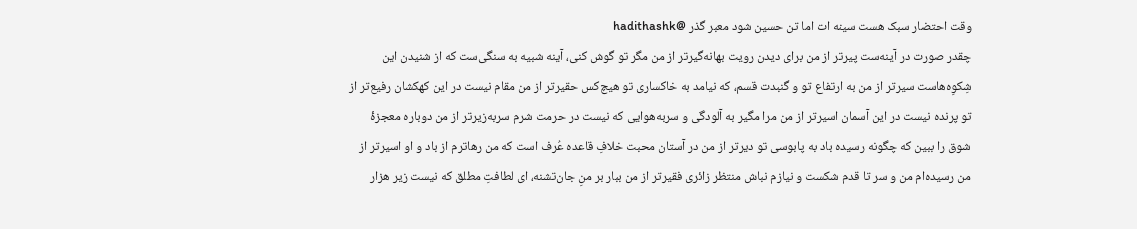وقت احتضار سبک هست سینه ات اما تن حسین شود معبر گذر @hadithashk
چقدر صورت در آینه‌ست پیرتر از من برای دیدن رویت بهانه‌گیرتر از من مگر تو گوش کنی، آینه شبیه به سنگی‌ست که از شنیدن این شِکوِه‌هاست سیرتر از من به ارتفاع تو و گنبدت قسم، که نیامد به خاکساری تو هیچ‌کس حقیرتر از من مقام نیست در این کهکشان رفیع‌تر از تو پرنده نیست در این آسمان اسیرتر از من مرا مگیر به آلودگی و سربه‌هوایی که نیست در حرمت شرم سربه‌زیرتر از من دوباره معجزۀ شوق را ببین که چگونه رسیده باد به پابوسی تو دیرتر از من در آستان محبت خلافِ قاعده عُرف است که من رهاترم از باد و او اسیرتر از من رسیده‌ام من و سر تا قدم شکست و نیازم نباش منتظر زائری فقیرتر از من ببار بر منِ جان‌تشنه، ای لطافتِ مطلق که نیست زیر هزار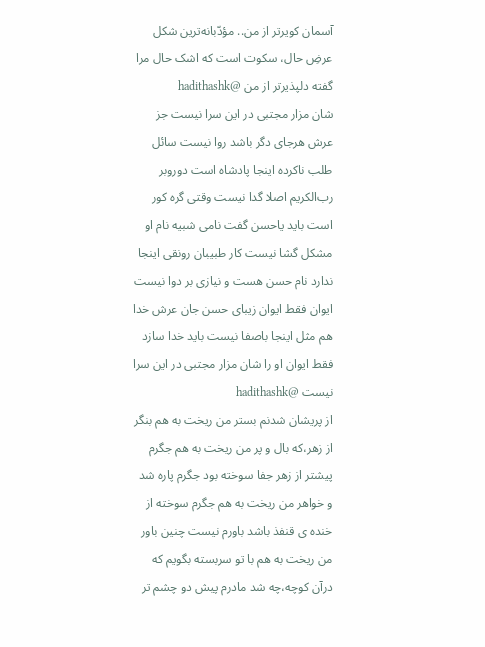آسمان کویرتر از من.. مؤدّبانه‌ترین شکل عرضِ حال، سکوت است که اشک حال مرا گفته دلپذیرتر از من @hadithashk
شان مزار مجتبی در این سرا نیست جز عرش هرجای دگر باشد روا نیست سائل طلب ناکرده اینجا پادشاه است دوروبر رب‌الکریم اصلا گدا نیست وقتی گره کور است باید یاحسن گفت نامی شبیه نام او مشکل گشا نیست کار طبیبان رونقی اینجا ندارد نام حسن هست و نیازی بر دوا نیست ایوان فقط ایوان زیبای حسن جان عرش خدا هم مثل اینجا باصفا نیست باید خدا سازد فقط ایوان او‌ را شان مزار مجتبی در این سرا نیست @hadithashk
از پریشان شدنم بستر من ریخت به هم بنگر از زهر،که بال و پر من ریخت به هم جگرم پیشتر از زهر جفا سوخته بود جگرم پاره شد و خواهر من ریخت به هم جگرم سوخته از خنده ی قنفذ باشد باورم نیست چنین باور من ریخت به هم با تو سربسته بگویم که درآن کوچه،چه شد مادرم پیش دو چشم تر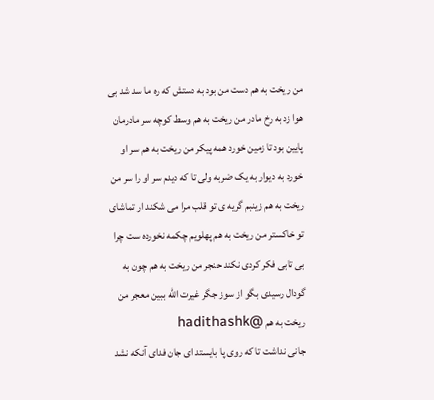من ریخت به هم دست من بود به دستش که ره ما سد شد بی هوا زد به رخ مادر من ریخت به هم وسط کوچه سر مادرمان پایین بود تا زمین خورد همه پیکر من ریخت به هم سر او خورد به دیوار به یک ضربه ولی تا که دیدم سر او را سر من ریخت به هم زینبم گریه ی تو قلب مرا می شکند ار تماشای تو خاکستر من ریخت به هم پهلویم چکمه نخورده ست چرا بی تابی فکر کردی نکند حنجر من ریخت به هم چون به گودال رسیدی بگو از سوز جگر غیرت الله ببین معجر من ریخت به هم @hadithashk
جانی نداشت تا که روی پا بایستد ای جان فدای آنکه نشد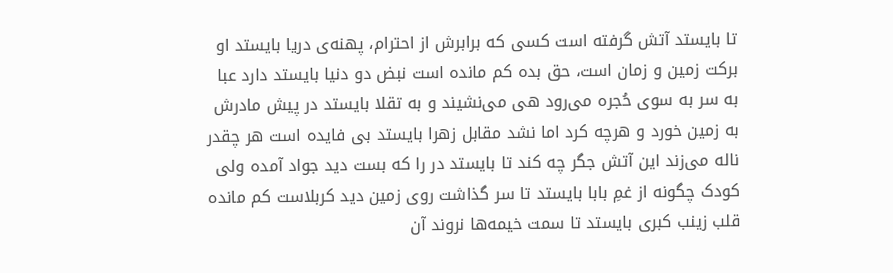تا بایستد آتش گرفته است کسی که برابرش از احترام، پهنه‌ی دریا بایستد او برکت زمین و زمان است، حق بده کم مانده است نبض دو دنیا بایستد دارد عبا به سر به سوی حُجره می‌رود هی می‌نشیند و به تقلا بایستد در پیش مادرش به زمین خورد و هرچه کرد اما نشد مقابل زهرا بایستد بی فایده است هر چقدر ناله می‌زند این آتش جگر چه کند تا بایستد در را که بست دید جواد آمده ولی کودک چگونه از غمِ بابا بایستد تا سر گذاشت روی زمین دید کربلاست کم مانده قلب زینب کبری بایستد تا سمت خیمه‌ها نروند آن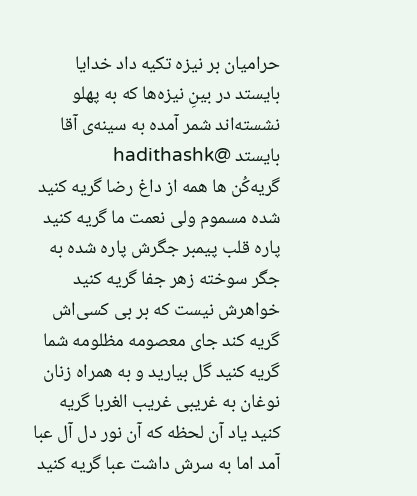حرامیان بر نیزه تکیه داد خدایا بایستد در بینِ نیزه‌ها که به پهلو نشسته‌اند شمر آمده به سینه‌ی آقا بایستد @hadithashk
گریه‌کُن ها همه از داغ رضا گریه کنید شده مسموم ولی نعمت ما گریه کنید پاره قلب پیمبر جگرش پاره شده به جگر سوخته زهر جفا گریه کنید خواهرش نیست که بر بی کسی‌اش گریه کند جای معصومه مظلومه شما گریه کنید گل بیارید و به همراه زنان نوغان به غریبی غریب الغربا گریه کنید یاد آن لحظه که آن نور دل آل عبا آمد اما به سرش داشت عبا گریه کنید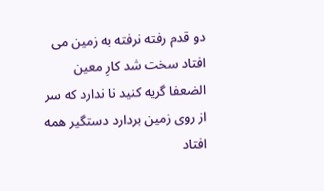دو قدم رفته نرفته به زمین می افتاد سخت شد کارِ معین الضعفا گریه کنید نا ندارد که سر از روی زمین بردارد دستگیر همه افتاد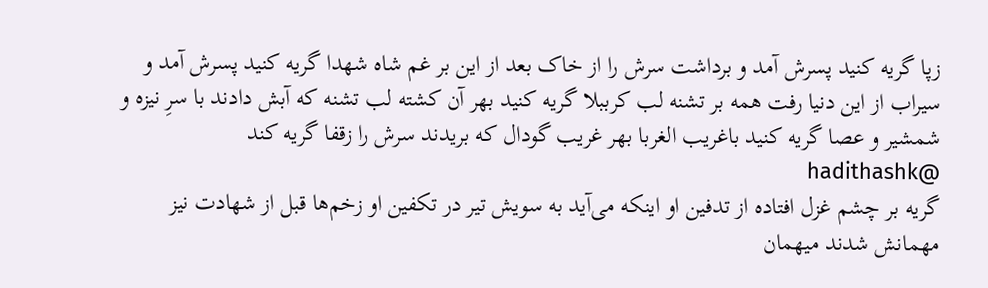زپا گریه کنید پسرش آمد و برداشت سرش را از خاک بعد از این بر غم شاه شهدا گریه کنید پسرش آمد و سیراب از این دنیا رفت همه بر تشنه لب کرببلا گریه کنید بهر آن کشته لب تشنه که آبش دادند با سرِ نیزه و شمشیر و عصا گریه کنید باغریب الغربا بهر غریب گودال که بریدند سرش را زقفا گریه کند @hadithashk
گریه بر چشم غزل افتاده از تدفین او اینکه می‌آید به سویش تیر در تکفین او زخم‌ها قبل از شهادت نیز مهمانش شدند میهمان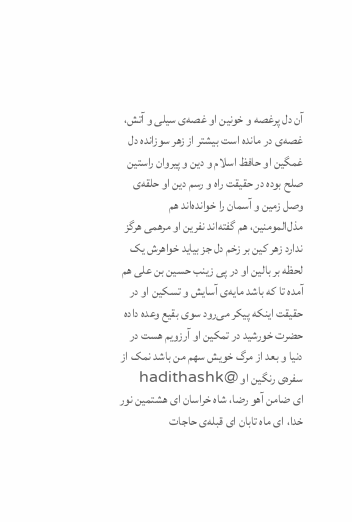آن دل پرغصه و خونین او غصه‌ی سیلی و آتش، غصه‌ی در مانده است بیشتر از زهر سوزانده دل غمگین او حافظ اسلام و دین و پیروان راستین صلح بوده در حقیقت راه و رسم دین او حلقه‌ی وصل زمین و آسمان را خوانده‌اند هم مذل‌المومنین، هم گفته‌اند نفرین او مرهمی هرگز ندارد زهر کین بر زخم دل جز بیاید خواهرش یک لحظه بر بالین او در پی زینب حسین بن علی هم آمده تا که باشد مایه‌ی آسایش و تسکین او در حقیقت اینکه پیکر می‌رود سوی بقیع وعده داده حضرت خورشید در تمکین او آرزویم هست در دنیا و بعد از مرگ خویش سهم من باشد نمک از سفره‌ی رنگین او @hadithashk
ای ضامن آهو رضا، شاه خراسان ای هشتمین نور خدا، ای ماه تابان ای قبله‌ی حاجات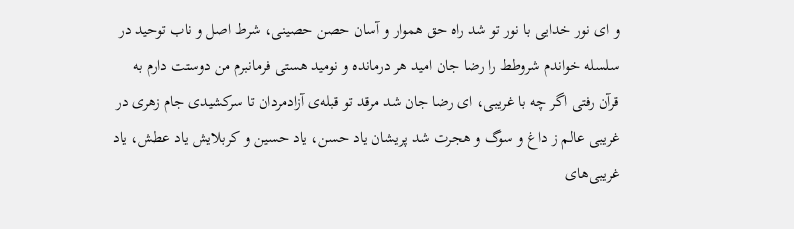و ای نور خدایی با نور تو شد راه حق هموار و آسان حصن حصینی، شرط اصل و ناب توحید در سلسله خواندم شروطط را رضا جان امید هر درمانده و نومید هستی فرمانبرم من دوستت دارم به قرآن رفتی اگر چه با غریبی، ای رضا جان شد مرقد تو قبله‌ی آزادمردان تا سرکشیدی جام زهری در غریبی عالم ز داغ و‌ سوگ و هجرت شد پریشان یاد حسن، یاد حسین و کربلایش یاد عطش، یاد غریبی‌های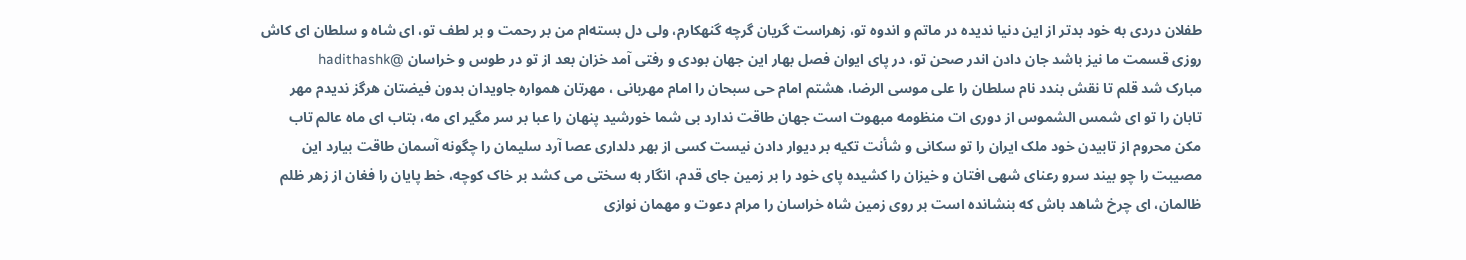طفلان دردی به خود بدتر از این دنیا ندیده در ماتم و اندوه تو، زهراست گریان گرچه گنهکارم، ولی دل بسته‌ام من بر رحمت و بر لطف تو، ای شاه و سلطان ای کاش روزی قسمت ما نیز باشد جان دادن اندر صحن تو، در پای ایوان فصل بهار این جهان بودی و رفتی آمد خزان بعد از تو در طوس و خراسان @hadithashk
مبارک شد قلم تا نقش بندد نام سلطان را علی موسی الرضا، هشتم امام حی سبحان را امام مهربانی ، مهرتان همواره جاویدان بدون فیضتان هرگز ندیدم مهر تابان را تو ای شمس الشموس از دوری ات منظومه مبهوت است جهان طاقت ندارد بی شما خورشید پنهان را عبا بر سر مگیر ای مه، بتاب ای ماه عالم تاب مکن محروم از تابیدن خود ملک ایران را تو سکانی و شأنت تکیه بر دیوار دادن نیست کسی از بهر دلداری عصا آرد سلیمان را چگونه آسمان طاقت بیارد این مصیبت را چو بیند سرو رعنای شهی افتان و خیزان را کشیده پای خود را بر زمین جای قدم، انگار به سختی می کشد بر خاک کوچه، خط پایان را فغان از زهر ظلم ظالمان، ای چرخ شاهد باش که بنشانده است بر روی زمین شاه خراسان را مرام دعوت و مهمان نوازی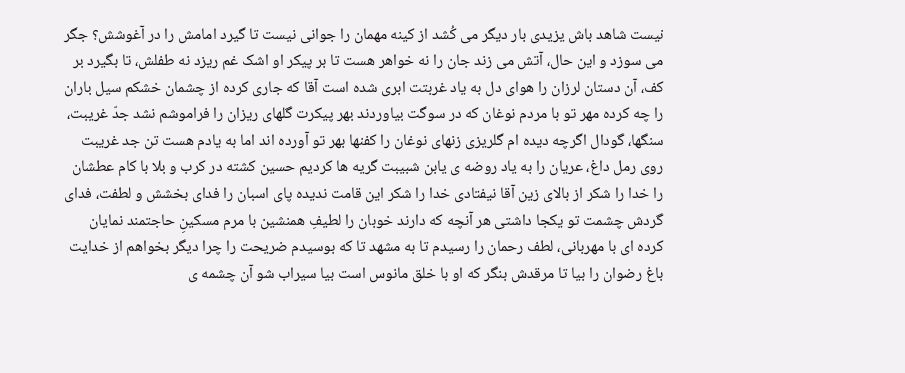نیست شاهد باش یزیدی بار دیگر می کُشد از کینه مهمان را جوانی نیست تا گیرد امامش را در آغوشش؟ جگر می سوزد و این حال، آتش می زند جان را نه خواهر هست تا بر پیکر او اشک غم ریزد نه طفلش، تا بگیرد بر کف، آن دستان لرزان را هوای دل به یاد غربتت ابری شده است آقا که جاری کرده از چشمان خشکم سیل باران را چه کرده مهر تو با مردم نوغان که در سوگت بیاوردند بهر پیکرت گلهای ریزان را فراموشم نشد جدّ غریبت، سنگها، گودال اگرچه دیده ام گلریزی زنهای نوغان را کفنها بهر تو آورده اند اما به یادم هست تن جد غریبت روی رمل داغ، عریان را به یاد روضه ی یابن شبیبت گریه ها کردیم حسین کشته در کرب و بلا با کام عطشان را خدا را شکر از بالای زین آقا نیفتادی خدا را شکر این قامت ندیده پای اسبان را فدای بخشش و لطفت، فدای گردش چشمت تو یکجا داشتی هر آنچه که دارند خوبان را لطیفِ همنشین با مرم مسکینِ حاجتمند نمایان کرده ای با مهربانی، لطف رحمان را رسیدم تا به مشهد تا که بوسیدم ضریحت را چرا دیگر بخواهم از خدایت باغ رضوان را بیا تا مرقدش بنگر که او با خلق مانوس است بیا سیراب شو آن چشمه ی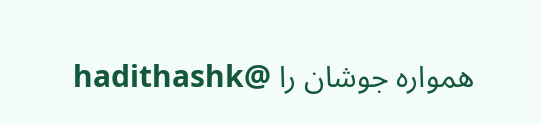همواره جوشان را @hadithashk